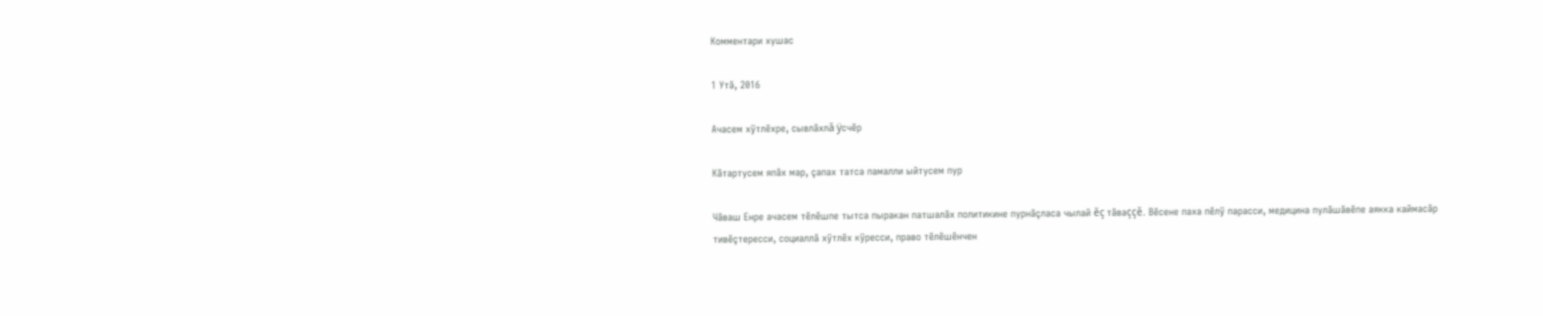Комментари хушас

1 Утă, 2016

Ачасем хÿтлĕхре, сывлăхлă ÿсчĕр

Кăтартусем япăх мар, çапах татса памалли ыйтусем пур

Чăваш Енре ачасем тĕлĕшпе тытса пыракан патшалăх политикине пурнăçласа чылай ĕç тăваççĕ. Вĕсене паха пĕлÿ парасси, медицина пулăшăвĕпе аякка каймасăр тивĕçтересси, социаллă хÿтлĕх кÿресси, право тĕлĕшĕнчен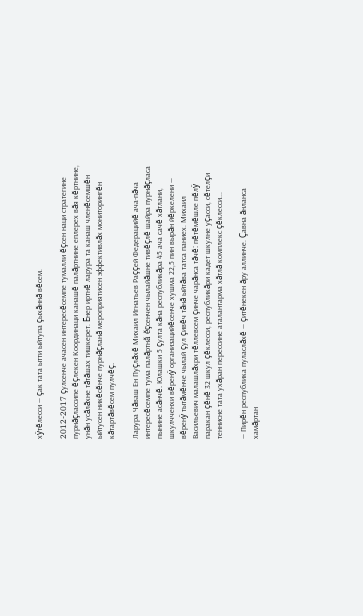хÿтĕлесси — çак тата ытти ыйтупа çыхăннă вĕсем.

2012-2017 çулсенче ачасен интересĕсемпе тумалли ĕçсен наци стратегине пурнăçлассипе ĕçлекен Координаци канашĕ палăртнине еплерех вăя кĕртнине, унăн усăлăхне тăтăшах тишкерет. Ĕнер иртнĕ ларура та канаш членĕсемшĕн ыйтусен никĕсĕнче пурнăçланă мероприятисен эффективлăх мониторингĕн кăтартăвĕсем пулчĕç.

Ларура Чăваш Ен Пуçлăхĕ Михаил Игнатьев Раççей Федерацийĕ ача-пăча интересĕсемпе тума палăртнă ĕçсенчен чылайăшне тивĕçлĕ шайра пурнăçласа пынине асăнчĕ. Юлашки 5 çулта кăна республикăра 45 ача сачĕ хăтлани, шкулчченхи вĕренÿ организацийĕсенче хушма 22,5 пин вырăн йĕркелени — вĕренÿ тытăмĕнче чылай çул çивĕч тăнă ыйтăва татса паниех. Михаил Васильевич малашлăхри тĕллевсем çинче чарăнса тăчĕ: пĕтĕмĕшле пĕлÿ паракан çĕнĕ 32 шкул çĕклесси, республикăри кадет шкулне уçасси, сĕтелçи теннисне тата ухăран перессине аталантарма хăтлă комплекс çĕклесси...

— Пирĕн республика пуласлăхĕ — çитĕнекен ăру аллинче. Çавна ăнланса хамăртан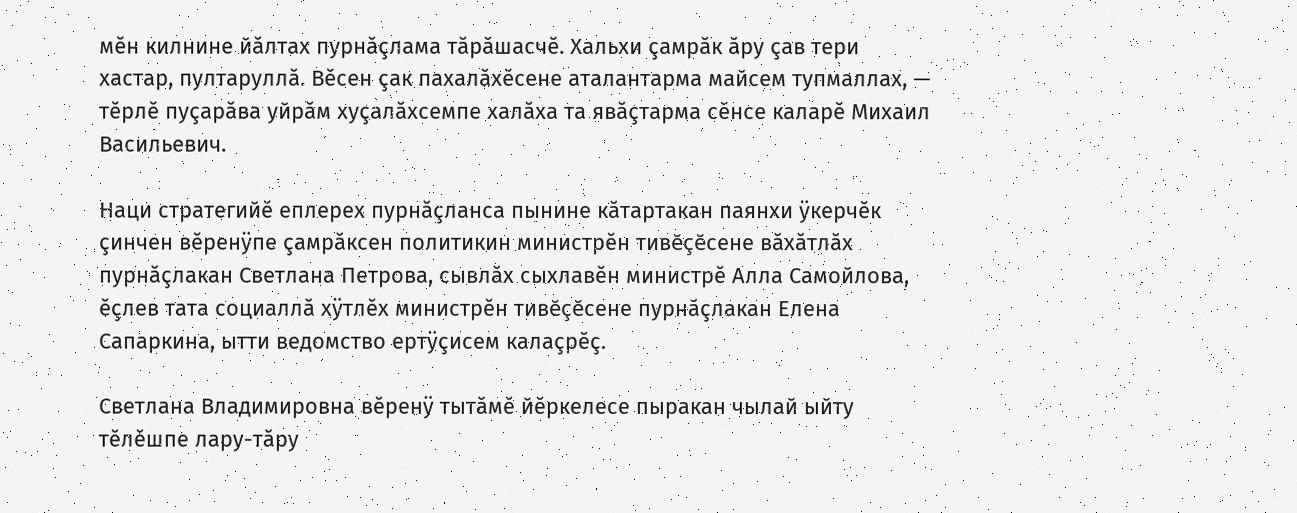мĕн килнине йăлтах пурнăçлама тăрăшасчĕ. Хальхи çамрăк ăру çав тери хастар, пултаруллă. Вĕсен çак пахалăхĕсене аталантарма майсем тупмаллах, — тĕрлĕ пуçарăва уйрăм хуçалăхсемпе халăха та явăçтарма сĕнсе каларĕ Михаил Васильевич.

Наци стратегийĕ еплерех пурнăçланса пынине кăтартакан паянхи ÿкерчĕк çинчен вĕренÿпе çамрăксен политикин министрĕн тивĕçĕсене вăхăтлăх пурнăçлакан Светлана Петрова, сывлăх сыхлавĕн министрĕ Алла Самойлова, ĕçлев тата социаллă хÿтлĕх министрĕн тивĕçĕсене пурнăçлакан Елена Сапаркина, ытти ведомство ертÿçисем калаçрĕç.

Светлана Владимировна вĕренÿ тытăмĕ йĕркелесе пыракан чылай ыйту тĕлĕшпе лару-тăру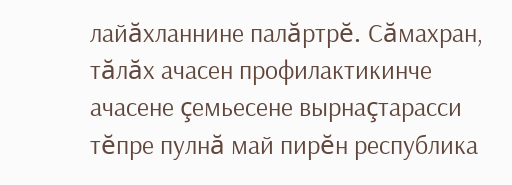лайăхланнине палăртрĕ. Сăмахран, тăлăх ачасен профилактикинче ачасене çемьесене вырнаçтарасси тĕпре пулнă май пирĕн республика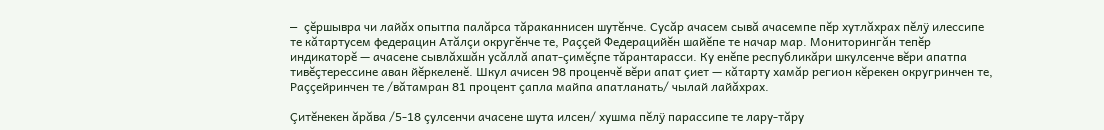— çĕршывра чи лайăх опытпа палăрса тăраканнисен шутĕнче. Сусăр ачасем сывă ачасемпе пĕр хутлăхрах пĕлÿ илессипе те кăтартусем федерацин Атăлçи округĕнче те, Раççей Федерацийĕн шайĕпе те начар мар. Мониторингăн тепĕр индикаторĕ — ачасене сывлăхшăн усăллă апат-çимĕçпе тăрантарасси. Ку енĕпе республикăри шкулсенче вĕри апатпа тивĕçтерессине аван йĕркеленĕ. Шкул ачисен 98 проценчĕ вĕри апат çиет — кăтарту хамăр регион кĕрекен округринчен те, Раççейринчен те /вăтамран 81 процент çапла майпа апатланать/ чылай лайăхрах.

Çитĕнекен ăрăва /5-18 çулсенчи ачасене шута илсен/ хушма пĕлÿ парассипе те лару-тăру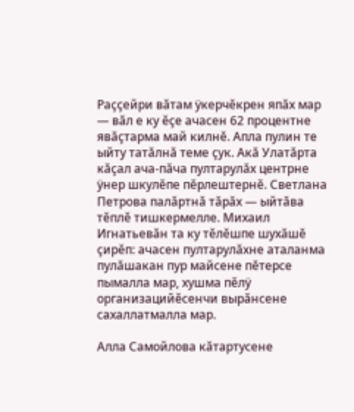Раççейри вăтам ÿкерчĕкрен япăх мар — вăл е ку ĕçе ачасен 62 процентне явăçтарма май килнĕ. Апла пулин те ыйту татăлнă теме çук. Акă Улатăрта кăçал ача-пăча пултарулăх центрне ÿнер шкулĕпе пĕрлештернĕ. Светлана Петрова палăртнă тăрăх — ыйтăва тĕплĕ тишкермелле. Михаил Игнатьевăн та ку тĕлĕшпе шухăшĕ çирĕп: ачасен пултарулăхне аталанма пулăшакан пур майсене пĕтерсе пымалла мар, хушма пĕлÿ организацийĕсенчи вырăнсене сахаллатмалла мар.

Алла Самойлова кăтартусене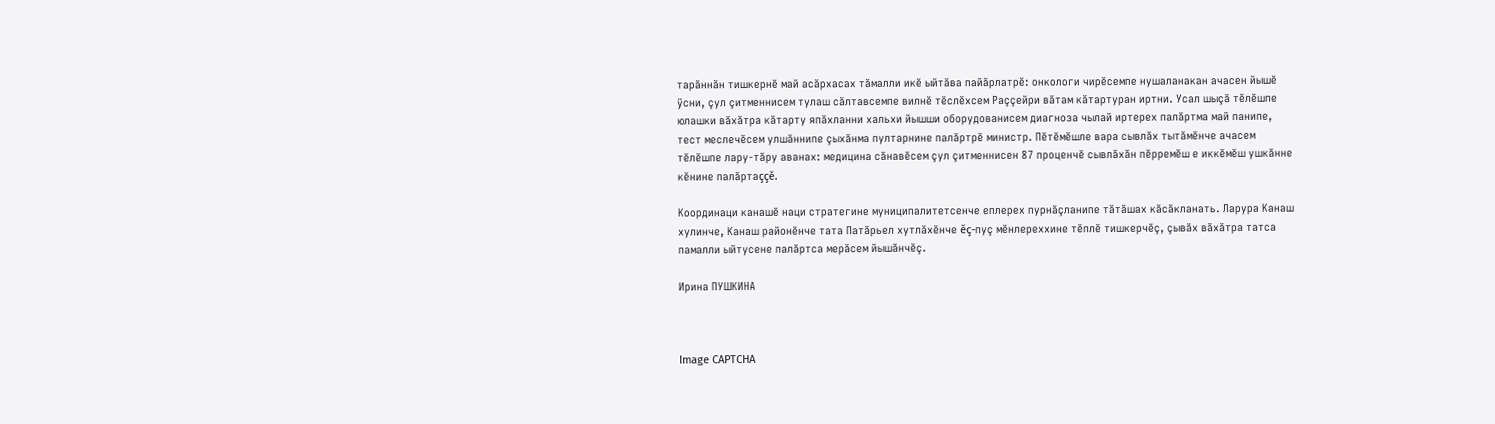тарăннăн тишкернĕ май асăрхасах тăмалли икĕ ыйтăва пайăрлатрĕ: онкологи чирĕсемпе нушаланакан ачасен йышĕ ÿсни, çул çитменнисем тулаш сăлтавсемпе вилнĕ тĕслĕхсем Раççейри вăтам кăтартуран иртни. Усал шыçă тĕлĕшпе юлашки вăхăтра кăтарту япăхланни хальхи йышши оборудованисем диагноза чылай иртерех палăртма май панипе, тест меслечĕсем улшăннипе çыхăнма пултарнине палăртрĕ министр. Пĕтĕмĕшле вара сывлăх тытăмĕнче ачасем тĕлĕшпе лару-тăру аванах: медицина сăнавĕсем çул çитменнисен 87 проценчĕ сывлăхăн пĕрремĕш е иккĕмĕш ушкăнне кĕнине палăртаççĕ.

Координаци канашĕ наци стратегине муниципалитетсенче еплерех пурнăçланипе тăтăшах кăсăкланать. Ларура Канаш хулинче, Канаш районĕнче тата Патăрьел хутлăхĕнче ĕç-пуç мĕнлереххине тĕплĕ тишкерчĕç, çывăх вăхăтра татса памалли ыйтусене палăртса мерăсем йышăнчĕç.

Ирина ПУШКИНА



Image CAPTCHA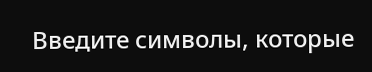Введите символы, которые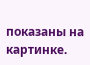показаны на картинке.